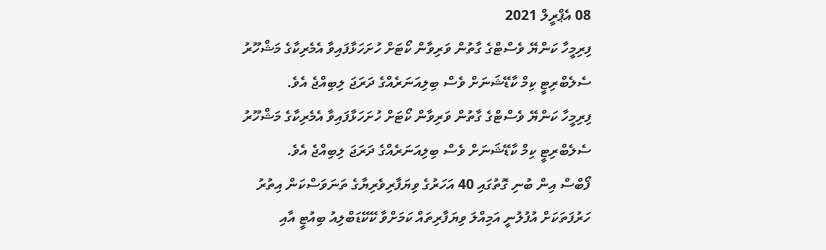08 އެޕްރީލް 2021
ފިރިމީހާ ކަންޔޭ ވެސްޓްގެ ގާތުން ވަރިވާން ކޯޓަށް ހުށަހަޅާފައިވާ އެމެރިކާގެ މަޝްހޫރު ސެލެބްރިޓީ ކިމް ކާޑޭޝަނަށް ވެސް ބިލިއަނަރެއްގެ ދަރަޖަ ލިބިއްޖެ އެވެ.
ފިރިމީހާ ކަންޔޭ ވެސްޓްގެ ގާތުން ވަރިވާން ކޯޓަށް ހުށަހަޅާފައިވާ އެމެރިކާގެ މަޝްހޫރު ސެލެބްރިޓީ ކިމް ކާޑޭޝަނަށް ވެސް ބިލިއަނަރެއްގެ ދަރަޖަ ލިބިއްޖެ އެވެ.
ފޯބްސް އިން ބުނި ގޮތުގައި 40 އަހަރުގެ ވިޔަފާރިވެރިޔާގެ ތަނަވަސްކަން އިތުރު ހަރުފަތަކަށް އުފުލުނީ އަމިއްލަ ވިޔަފާރިތައް ކަމަށްވާ ކޭކޭޑަބްލިއު ބިއުޓީ އާއި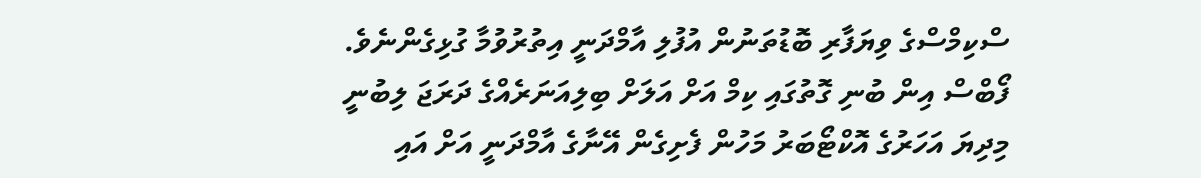ސްކިމްސްގެ ވިޔަފާރި ބޮޑުތަނުން އުފުލި އާމްދަނީ އިތުރުވުމާ ގުޅިގެންނެވެ.
ފޯބްސް އިން ބުނި ގޮތުގައި ކިމް އަށް އަލަށް ބިލިއަނަރެއްގެ ދަރަޖަ ލިބުނީ މިދިޔަ އަހަރުގެ އޮކްޓޯބަރު މަހުން ފެށިގެން އޭނާގެ އާމްދަނީ އަށް އައި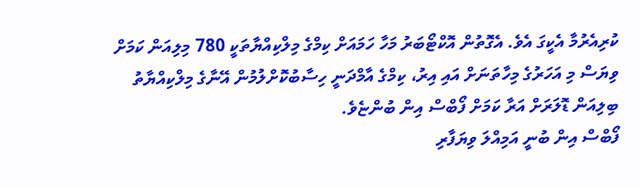ކުރިއެރުމާ އެކީގަ އެވެ. އެގޮތުން އޮކްޓޯބަރު މަހާ ހަމައަށް ކިމްގެ މިލްކިއްޔާތަކީ 780 މިލިއަން ކަމަށް ވިޔަސް މި އަހަރުގެ މިހާތަނަށް އައި އިރު، ކިމްގެ އާމްދަނީ ހިސާބުކޮށްލުމުން އޭނާގެ މިލްކިއްޔާތު ބިލިއަން ޑޮލަރަށް އަރާ ކަމަށް ފޯބްސް އިން ބުންޏެވެ.
ފޯބްސް އިން ބުނީ އަމިއްލަ ވިޔަފާރި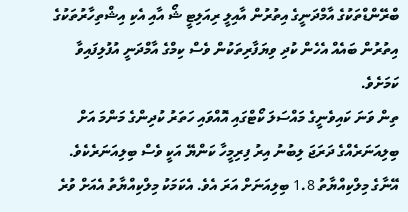ބްރޭންޑްތަކުގެ އާމްދަނީގެ އިތުރުން އާއިލީ ރިއަލިޓީ ޝޯ އާއި އެކި އިޝްތިހާރުތަކުގެ އިތުރުން ބައެއް އެހެން ކުދި ވިޔަފާރިތަކުން ވެސް ކިމްގެ އާމްދަނީ އުފުލިފައިވާ ކަމަށެވެ.
ތިން ވަނަ ކައިވެނީގެ މައްސަލަ ކޯޓްގައި އޮއްވައި ހަތަރު ކުދިންގެ މަންމަ އަށް ބިލިއަނަރެއްގެ ދަރަޖަ ލިބުނު އިރު ފިރިމީހާ ކަންޔޭ އަކީ ވެސް ބިލިއަނަރެކެވެ. އޭނާގެ މިލްކިއްޔާތު 1.8 ބިލިއަނަށް އަރަ އެވެ. އެކަމަކު މިލްކިއްޔާތު އެއަށް ވުރެ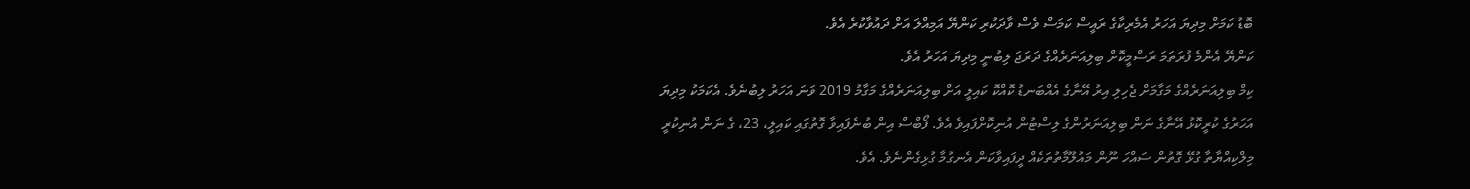ބޮޑު ކަމަށް މިދިޔަ އަހަރު އެމެރިކާގެ ރައީސް ކަމަސް ވެސް ވާދަކުރި ކަންޔޭ އަމިއްލަ އަށް ދައުވާކުރެ އެވެ.
ކަންޔޭ އެންމެ ފުރަތަމަ ރަސްމީކޮށް ބިލިއަނަރެއްގެ ދަރަޖަ ލިބުނީ މިދިޔަ އަހަރު އެވެ.
ކިމް ބިލިއަނަރެއްގެ މަގާމަށް ޖެހިލި އިރު އޭނާގެ އެއްބަނޑު ކޮއްކޮ ކައިލީ އަށް ބިލިއަނަރެއްގެ މަގާމު 2019 ވަނަ އަހަރު ލިބުނެވެ. އެކަމަކު މިދިޔަ އަހަރުގެ ކުރީކޮޅު އޭނާގެ ނަން ބިލިއަނަރުންގެ ލިސްޓުން އުނިކޮށްފައިވެ އެވެ. ފޯބްސް އިން ބުނެފައިވާ ގޮތުގައި ކައިލީ، 23، ގެ ނަން އުނިކުރީ މިލްކިއްޔާތާ ގުޅޭ ގޮތުން ސައްހަ ނޫން މައުލޫމާތުތަކެއް ދީފައިވާކަން އެނގުމާ ގުޅިގެންނެވެ. އެވެ.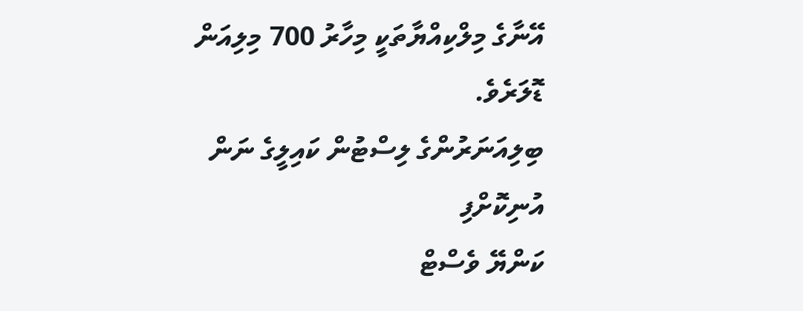އޭނާގެ މިލްކިއްޔާތަކީ މިހާރު 700 މިލިއަން ޑޮލަރެވެ.
ބިލިއަނަރުންގެ ލިސްޓުން ކައިލީގެ ނަން އުނިކޮށްފި
ކަންޔޭ ވެސްޓް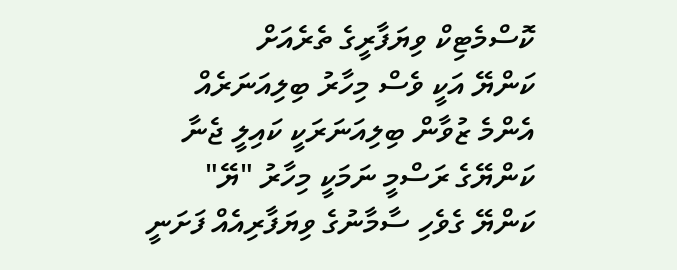ކޮސްމެޓިކް ވިޔަފާރީގެ ތެރެއަށް
ކަންޔޭ އަކީ ވެސް މިހާރު ބިލިއަނަރެއް
އެންމެ ޒުވާން ބިލިއަނަރަކީ ކައިލީ ޖެނާ
ކަންޔޭގެ ރަސްމީ ނަމަކީ މިހާރު "ޔޭ"
ކަންޔޭ ގެވެހި ސާމާނުގެ ވިޔަފާރިއެއް ފަށަނީ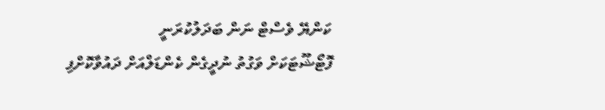ކަންޔޭ ވެސްޓް ނަން ބަދަލުކުރަނީ
ފޮޓޯޝޫޓަކަށް ވަގުތު ނުދީގެން ކެންޑަލްއަށް ދައުވާކޮށްފި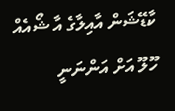ކާޑޭޝަން އާއިލާގެ އާ ޝޯއެއް ހޫލޫ އަށް އަންނަނީ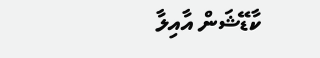ކާޑޭޝަން އާއިލާ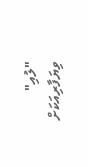"ލުއި" ވިޔަފާރިއަކަށް